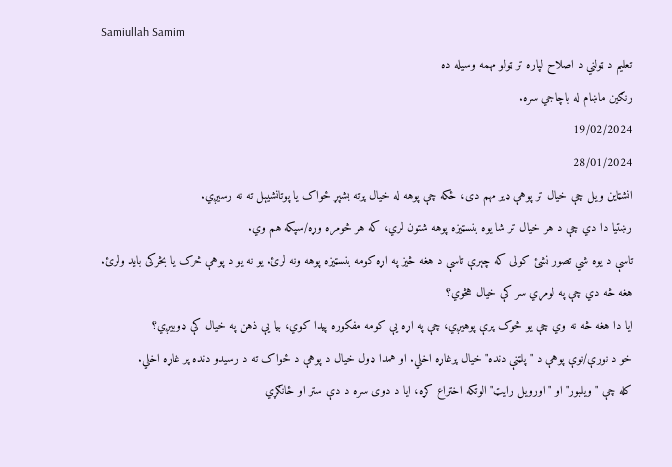Samiullah Samim
تعلیم د ټولني د اصلاح لپاره تر ټولو مهمه وسیله ده
رنګین ماښام له باچاجي سره.
19/02/2024
28/01/2024
انشټاین ویل چې خیال تر پوهې ډیر مهم دی، ځکه چې پوهه له خیال پرته بشپړ ځواک یا پوتانشیېل ته نه رسیږي.
رښتیا دا دي چې د هر خیال تر شا یوه بنسټیزه پوهه شتون لري، که هر څومره وړه/سپکه هم وي.
تاسې د یوه شي تصور نشئ کولی که چېرې تاسې د هغه څیز په اړه کومه بنسټیزه پوهه ونه لرئ. یو نه یو د پوهې څرک یا بڅرکی باید ولرئ.
هغه څه دي چې په لومړي سر کې خیال هڅوي؟
ايا دا هغه څه نه وي چې يو څوک پرې پوهيږي، چې په اړه یې کومه مفکوره پیدا کوي، بیا یې ذهن په خیال کې ډوبيږي؟
خو د نورې/نوې پوهې د "پلټنې دنده" خیال پرغاړه اخلي. او همدا ډول خیال د پوهې د ځواک ته د رسیدو دنده پر غاړه اخلي.
کله چې "ویلبور" او "اورویل رایټ" الوتکه اختراع کړه، ایا د دوی سره د دې ستر او ځانګړي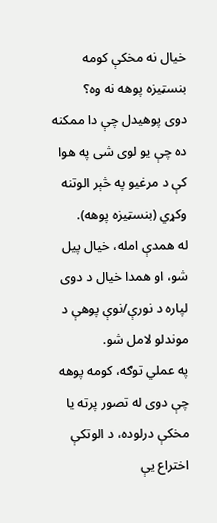خیال نه مخکې کومه بنسټیزه پوهه نه وه؟
دوی پوهیدل چې دا ممکنه ده چې یو لوی شی په هوا کې د مرغیو په څېر الوتنه وکړي (بنسټیزه پوهه).
له همدې امله، خیال پیل شو، او همدا خیال د دوی لپاره د نورې/نوې پوهې د موندلو لامل شو.
په عملي توګه، کومه پوهه چې دوی له تصور پرته یا مخکې درلوده، د الوتکې اختراع یې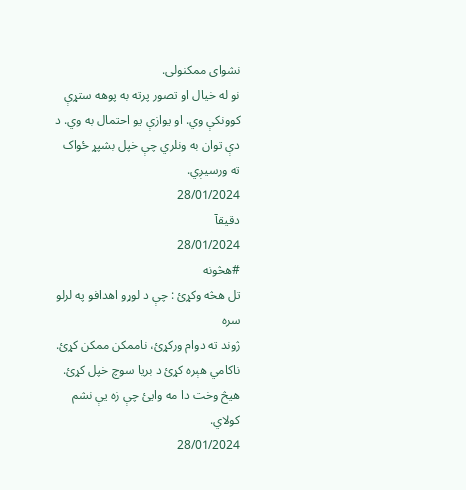نشوای ممکنولی.
نو له خیال او تصور پرته به پوهه ستړې کوونکې وي. او یوازې یو احتمال به وي. د دې توان به ونلري چې خپل بشپړ ځواک ته ورسیږي.
28/01/2024
دقیقآ
28/01/2024
#هڅونه
تل هڅه وکړئ : چې د لوړو اهدافو په لرلو سره
ژوند ته دوام ورکړئ، ناممکن ممکن کړئ.
ناکامي هېره کړئ د بریا سوچ خپل کړئ.
هيڅ وخت دا مه وايئ چې زه يې نشم کولاي.
28/01/2024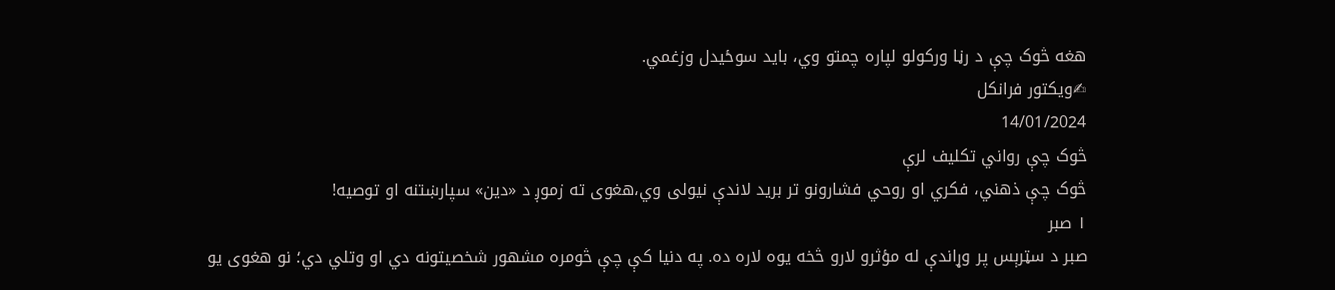هغه څوک چې د رڼا ورکولو لپاره چمتو وي، باید سوځیدل وزغمي.
✍ویکتور فرانکل
14/01/2024
څوک چې رواني تکلیف لرې
څوک چې ذهني، فکري او روحي فشارونو تر برید لاندې نیولی وي،هغوی ته زموږ د «دین» سپارښتنه او توصیه!
۱ صبر
صبر د سټرېس پر وړاندې له مؤثرو لارو څخه یوه لاره ده. په دنیا کې چې څومره مشهور شخصیتونه دي او وتلي دي؛ نو هغوی یو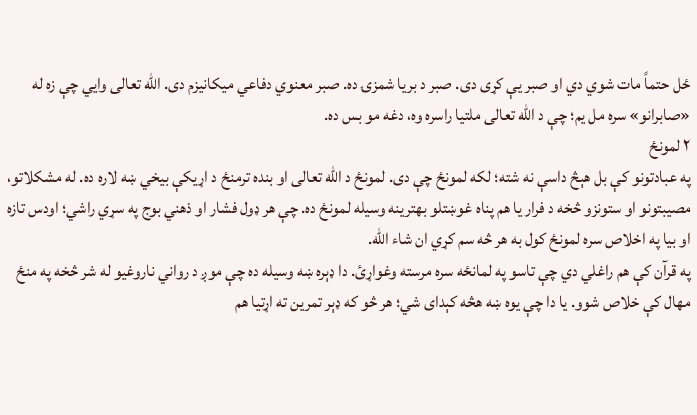ځل حتماً مات شوي دي او صبر یې کړی دی. صبر د بریا شمزۍ ده. صبر معنوي دفاعي میکانیزم دی. الله تعالی وايي چې زه له «صابرانو» سره مل یم؛ چې د الله تعالی ملتیا راسره وه، دغه مو بس ده.
۲ لمونځ
په عبادتونو کې بل هېڅ داسې نه شته؛ لکه لمونځ چې دی. لمونځ د الله تعالی او بنده ترمنځ د اړیکې بیخي ښه لاره ده. له مشکلاتو، مصیبتونو او ستونزو څخه د فرار یا هم پناه غوښتلو بهترینه وسیله لمونځ ده. چې هر ډول فشار او ذهني بوج په سړي راشي؛ اودس تازه او بیا په اخلاص سره لمونځ کول به هر څه سم کړي ان شاء الله.
په قرآن کې هم راغلي دي چې تاسو په لمانځه سره مرسته وغواړئ. دا ډېره ښه وسیله ده چې موږ د رواني ناروغیو له شر څخه په منځ مهال کې خلاص شوو. یا دا چې یوه ښه هڅه کېدای شي؛ هر څو که ډېر تمرین ته اړتیا هم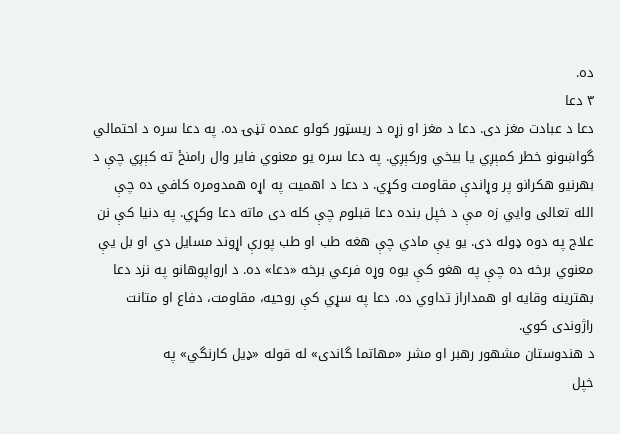ده.
۳ دعا
دعا د عبادت مغز دی. دعا د مغز او زړه د ریسټور کولو عمده تڼۍ ده. په دعا سره د احتمالي گواښونو خطر کمېږي یا بیخي ورکېږي. په دعا سره یو معنوي فایر وال رامنځ ته کېږي چې د بهرنیو هکرانو پر وړاندې مقاومت وکړي. د دعا د اهمیت په اړه همدومره کافي ده چې الله تعالی وايي زه مې د خپل بنده دعا قبلوم چې کله دی ماته دعا وکړي. په دنیا کې نن علاج په دوه ډوله دی. یو یې مادي چې هغه طب او طب پورې اړوند مسایل دي او بل یې معنوي برخه ده چې په هغو کې یوه وړه فرعي برخه «دعا» ده. د ارواپوهانو په نزد دعا بهترینه وقایه او همداراز تداوي ده. دعا په سړي کې روحیه، مقاومت، دفاع او متانت راژوندی کوي.
د هندوستان مشهور رهبر او مشر «مهاتما گاندی» له قوله «ډیل کارنگي» په
خپل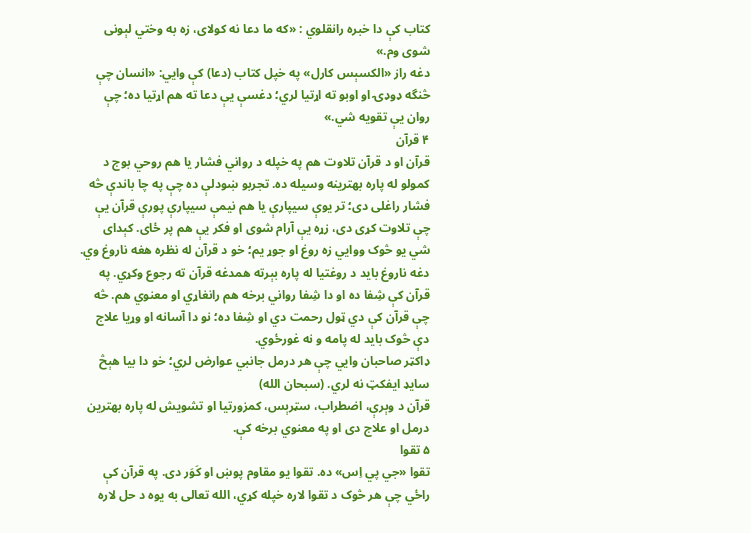کتاب کې دا خبره رانقلوي : «که ما دعا نه کولای، زه به وختي لېونی شوی وم.»
دغه راز «الکسېس کارل» په خپل کتاب (دعا) کې وايي: «انسان چې څنگه ډوډۍ او اوبو ته اړتیا لري؛ دغسې یې دعا ته هم اړتیا ده؛ چې روان یې تقویه شي.»
۴ قرآن
قرآن او د قرآن تلاوت هم په خپله د رواني فشار یا هم روحي بوج د کمولو له پاره بهترینه وسیله ده. تجربو ښودلې ده چې په چا باندې څه فشار راغلی دی؛ تر یوې سيپارې یا هم نیمې سيپارې پورې قرآن یې چې تلاوت کړی دی، زړه یې آرام شوی او فکر یې هم پر ځای. کېدای شي یو څوک ووايي زه روغ او جوړ یم؛ خو د قرآن له نظره هغه ناروغ وي. دغه ناروغ باید د روغتیا له پاره بېرته همدغه قرآن ته رجوع وکړي. په قرآن کې شِفا ده او دا شِفا رواني برخه هم رانغاړي او معنوي هم. څه چې قرآن کې دي ټول رحمت دي او شِفا ده؛ نو دا آسانه او وړیا علاج دې څوک باید له پامه و نه غورځوي.
ډاکټر صاحبان وايي چې هر درمل جانبي عوارض لري؛ خو دا بیا هېڅ سایډ ایفکټ نه لري. (سبحان الله)
قرآن د وېرې، اضطراب، سټرېس، کمزورتیا او تشویش له پاره بهترین درمل او علاج دی او په معنوي برخه کې.
۵ تقوا
تقوا «جي پي اِس» ده. تقوا یو مقاوم پوښ او کَوَر دی. په قرآن کې راځي چې هر څوک د تقوا لاره خپله کړي، الله تعالی به یوه د حل لاره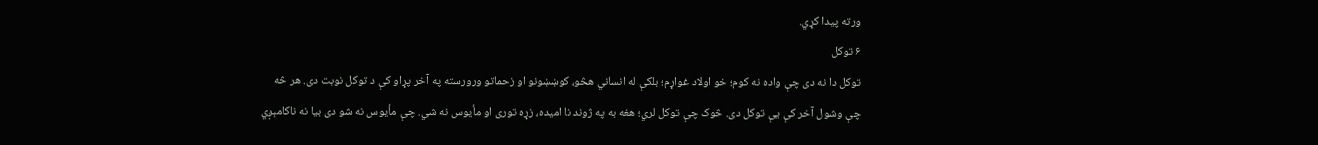ورته پیدا کړي.
۶ توکل
توکل دا نه دی چې واده نه کوم؛ خو اولاد غواړم؛ بلکې له انساني هڅو، کوښښونو او زحماتو ورورسته په آخر پړاو کې د توکل نوبت دی. هر څه چې وشول آخر کې یې توکل دی. څوک چې توکل لري؛ هغه به په ژوند نا امیده، زړه توری او مأیوس نه شي. چې مأیوس نه شو دی بیا نه ناکامېږي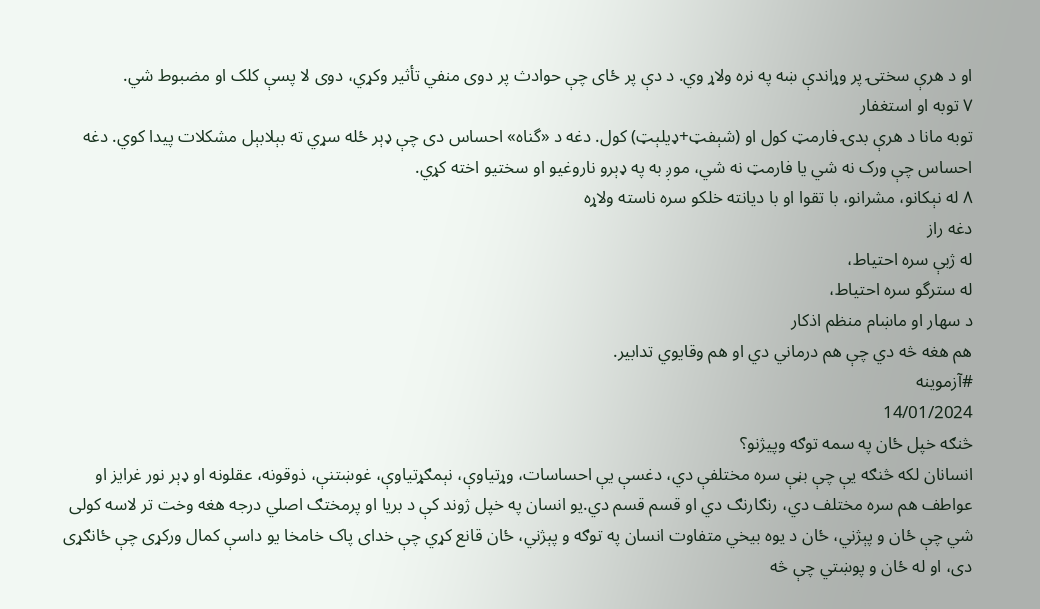او د هرې سختۍ پر وړاندې ښه په نره ولاړ وي. د دې پر ځای چې حوادث پر دوی منفي تأثیر وکړي، دوی لا پسې کلک او مضبوط شي.
۷ توبه او استغفار
توبه مانا د هرې بدۍ فارمټ کول او (شېفټ+ډیلېټ) کول. دغه د «گناه» احساس دی چې ډېر ځله سړي ته بېلابېل مشکلات پیدا کوي. دغه احساس چې ورک نه شي یا فارمټ نه شي، موږ به په ډېرو ناروغیو او سختیو اخته کړي.
۸ له نېکانو، مشرانو، با تقوا او با دیانته خلکو سره ناسته ولاړه
دغه راز
له ژبې سره احتیاط،
له سترگو سره احتیاط،
د سهار او ماښام منظم اذکار
هم هغه څه دي چې هم درماني دي او هم وقایوي تدابیر.
#آزموینه
14/01/2024
څنګه خپل ځان په سمه توګه وپیژنو؟
انسانان لکه څنګه يې چې بڼې سره مختلفې دي، دغسې يې احساسات، وړتياوې، نېمګړتياوې، غوښتنې، ذوقونه، عقلونه او ډېر نور غرايز او عواطف هم سره مختلف دي، رنګارنګ دي او قسم قسم دي.يو انسان په خپل ژوند کې د بريا او پرمختګ اصلي درجه هغه وخت تر لاسه کولی شي چې ځان و پېژني، ځان د يوه بيخي متفاوت انسان په توګه و پېژني، ځان قانع کړي چې خدای پاک خامخا يو داسې کمال ورکړی چې ځانګړی دی، او له ځان و پوښتي چې څه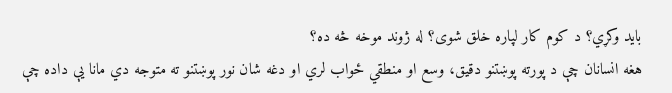بايد وکړي؟ د کوم کار لپاره خلق شوی؟ له ژوند موخه څه ده؟
هغه انسانان چې د پورته پوښتنو دقيق، وسع او منطقي ځواب لري او دغه شان نور پوښتنو ته متوجه دي مانا يې داده چې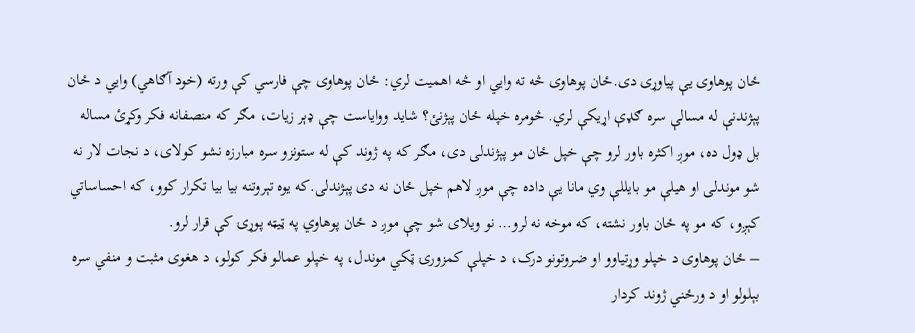ځان پوهاوی يې پياوړی دی.ځان پوهاوی څه ته وايي او څه اهميت لري: ځان پوهاوی چې فارسي کې ورته (خود آګاهي) وايي د ځان پېژندنې له مسالې سره ګډې اړيکې لري. څومره خپله ځان پېژنئ؟ شايد وواياست چې ډېر زيات، مګر که منصفانه فکر وکړئ مساله بل ډول ده، موږ اکثره باور لرو چې خپل ځان مو پېژندلی دی، مګر که په ژوند کې له ستونزو سره مبارزه نشو کولای، د نجات لار نه شو موندلی او هيلې مو بايللې وي مانا يې داده چې موږ لاهم خپل ځان نه دی پېژندلی.که يوه تېروتنه بیا بیا تکرار کوو، که احساساتي کېږو، که مو په ځان باور نشته، که موخه نه لرو… نو ويلای شو چې موږ د ځان پوهاوي په ټيټه پوړۍ کې قرار لرو.
– ځان پوهاوی د خپلو وړتياوو او ضروتونو درک، د خپلې کمزورۍ ټکي موندل، په خپلو عمالو فکر کولو، د هغوی مثبت و منفي سره بېلولو او د ورځني ژوند کردار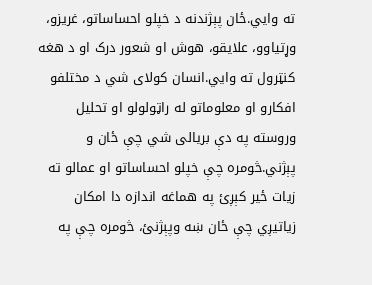ته وايي.ځان پېژندنه د خپلو احساساتو، غريزو، وړتياوو، علايقو، هوش او شعور درک او د هغه کنټرول ته وايي.انسان کولای شي د مختلفو افکارو او معلوماتو له راټولولو او تحليل وروسته په دې بريالی شي چې ځان و پېژني.څومره چې خپلو احساساتو او عمالو ته زيات ځير کېږئ په هماغه اندازه دا امکان زياتيږي چې ځان ښه وپېژنئ، څومره چې په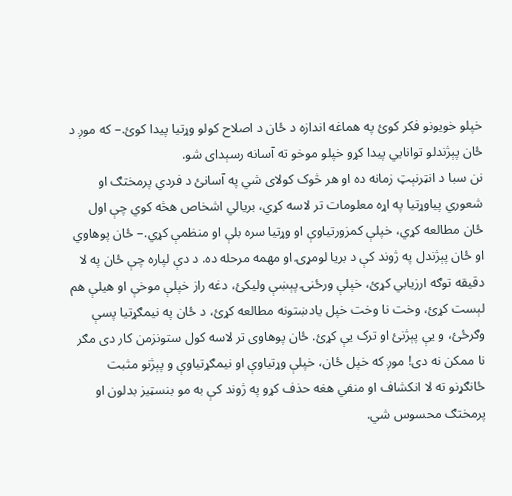خپلو خويونو فکر کوئ په هماغه اندازه د ځان د اصلاح کولو وړتيا پيدا کوئ.– که موږ د ځان پېژندلو توانايي پيدا کړو خپلو موخو ته آسانه رسېدای شو.
نن سبا د انټرنېټ زمانه ده او هر څوک کولای شي په آسانئ د فردي پرمختګ او شعوري پياوړتيا په اړه معلومات تر لاسه کړي، بريالي اشخاص هڅه کوي چې اول ځان مطالعه کړي، خپلې کمزورتياوې او وړتيا سره بلې او منظمې کړي.– ځان پوهاوي او ځان پېژندل په ژوند کې د بريا لومړۍ او مهمه مرحله ده. د دې لپاره چې ځان په لا دقيقه توګه ارزيابي کړئ، خپلې ورځنۍ پېښې وليکئ، دغه راز خپلې موخې او هيلې هم لېست کړئ، وخت نا وخت خپل يادښتونه مطالعه کړئ، د ځان په نيمګړتيا پسې وګرځئ، و يې پېژنئ او ترک يې کړئ. ځان پوهاوی تر لاسه کول ستونزمن کار دی مګر نا ممکن نه دی! موږ که خپل ځان، خپلې وړتياوې او نيمګړتياوې و پېژنو مثبت ځانګړنو ته لا انکشاف او منفي هغه حذف کړو په ژوند کې به مو بنسټيز بدلون او پرمختګ محسوس شي.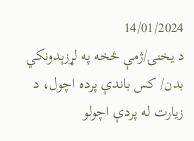14/01/2024
د یخنۍ/ژمې څخه په لړزېدونکي بدن/ کس باندې پرده اچول، د زیارت له پردې اچولو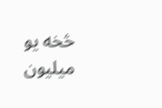څخه یو میلیون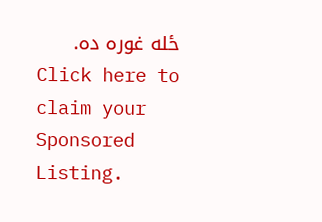ځله غوره ده.
Click here to claim your Sponsored Listing.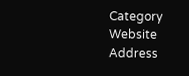Category
Website
Address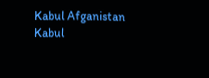Kabul Afganistan
Kabul